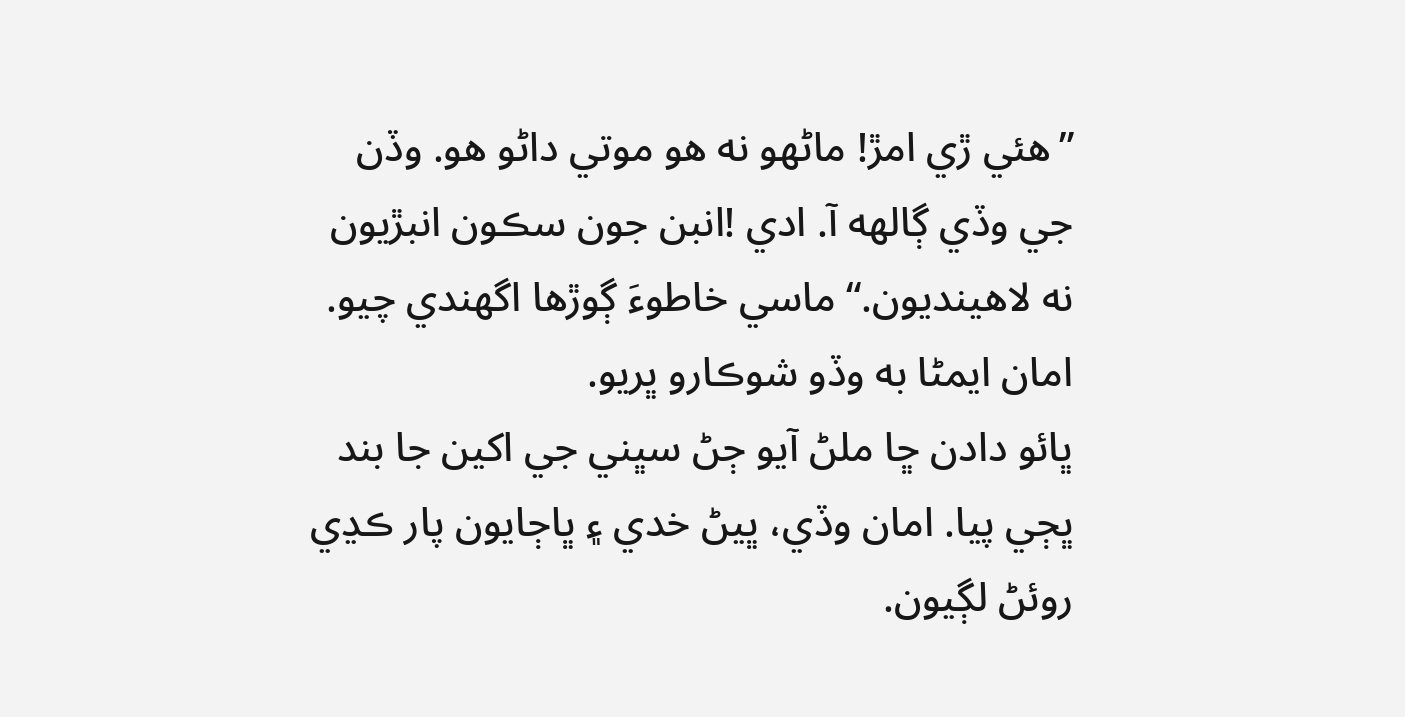”هئي ڙي امڙ! ماڻهو نه هو موتي داڻو هو. وڏن جي وڏي ڳالھه آ. ادي !انبن جون سڪون انبڙيون نه لاهينديون.“ ماسي خاطوءَ ڳوڙها اگهندي چيو.
امان ايمڻا به وڏو شوڪارو ڀريو.
ڀائو دادن ڇا ملڻ آيو ڄڻ سڀني جي اکين جا بند ڀڄي پيا. امان وڏي، ڀيڻ خدي ۽ ڀاڄايون پار ڪڍي روئڻ لڳيون.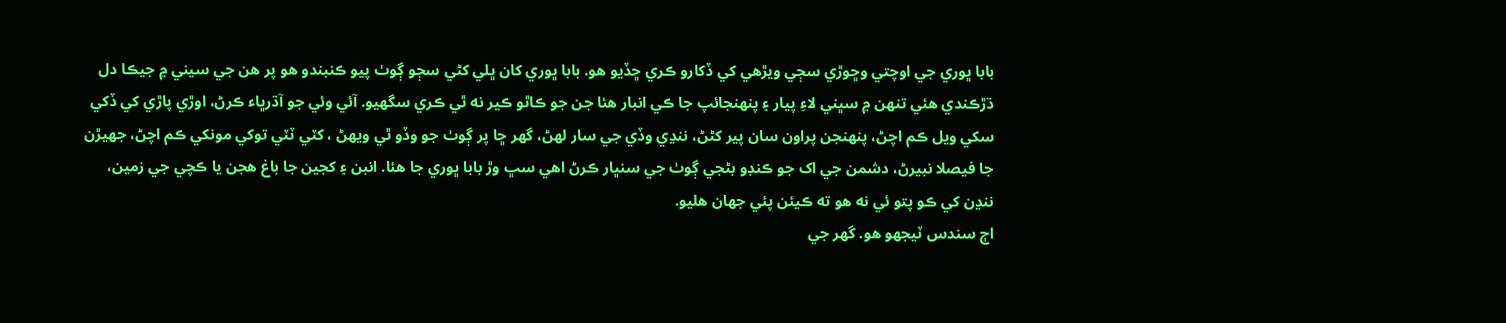بابا ڀوري جي اوچتي وڇوڙي سڄي ويڙهي کي ڏکارو ڪري ڇڏيو هو. بابا ڀوري کان ڀلي کڻي سڄو ڳوٺ پيو ڪنبندو هو پر هن جي سيني ۾ جيڪا دل ڌڙڪندي هئي تنهن ۾ سڀني لاءِ پيار ۽ پنهنجائپ جا ڪي انبار هئا جن جو ڪاٿو ڪير نه ٿي ڪري سگھيو. آئي وئي جو آڌرڀاء ڪرڻ، اوڙي پاڙي کي ڏکي سکي ويل ڪم اچڻ، پنهنجن پراون سان پير کڻڻ، ننڍي وڏي جي سار لهڻ، گھر ڇا پر ڳوٺ جو وڏو ٿي ويهڻ ، کٽي ٽٽي توکي مونکي ڪم اچڻ، جهيڙن جا فيصلا نبيرڻ، دشمن جي اک جو ڪنڊو بڻجي ڳوٺ جي سنڀار ڪرڻ اهي سڀ وڙ بابا ڀوري جا هئا. انبن ۽ کجين جا باغ هجن يا ڪچي جي زمين، ننڍن کي ڪو پتو ئي نه هو ته ڪيئن پئي جهان هليو.
اڄ سندس ٽيجهو هو. گھر جي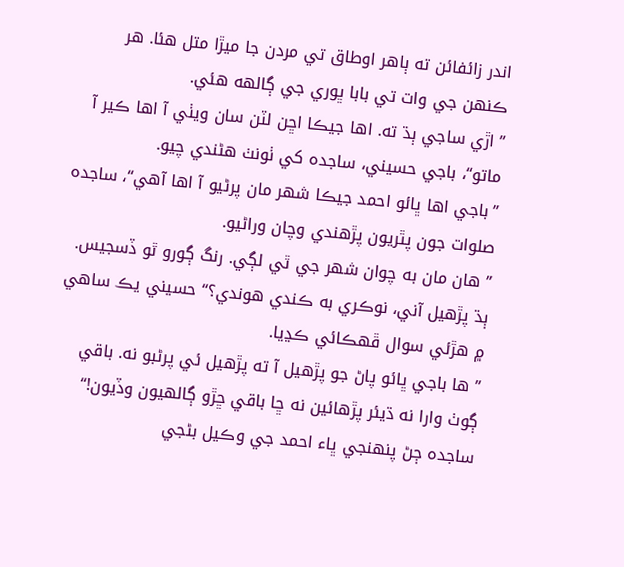اندر زائفائن ته ٻاهر اوطاق تي مردن جا ميڙا متل هئا. هر ڪنهن جي وات تي بابا ڀوري جي ڳالھه هئي.
” اڙي ساجي ٻڌ ته. اها جيڪا اڇن لٽن سان ويٺي آ اها ڪير آ ماتو“، باجي حسيني، ساجده کي ٺونٺ هڻندي چيو.
”باجي اها ڀائو احمد جيڪا شهر مان پرڻيو آ اها آهي“، ساجده صلوات جون پٿريون پڙهندي وچان وراڻيو.
” هان مان به چوان شهر جي ٿي لڳي. رنگ ڳورو ٿو ڏسجيس. ٻڌ پڙهيل آني، نوڪري به ڪندي هوندي؟“ حسيني يڪ ساهي ۾ هڙئي سوال ڦهڪائي ڪڍيا.
” ها باجي ڀائو پاڻ جو پڙهيل آ ته پڙهيل ئي پرڻبو نه. باقي ڳوٺ وارا نه ڌيئر پڙهائين نه ڇا باقي ڇڙو ڳالهيون وڏيون!“ ساجده ڄڻ پنهنجي ڀاء احمد جي وڪيل بڻجي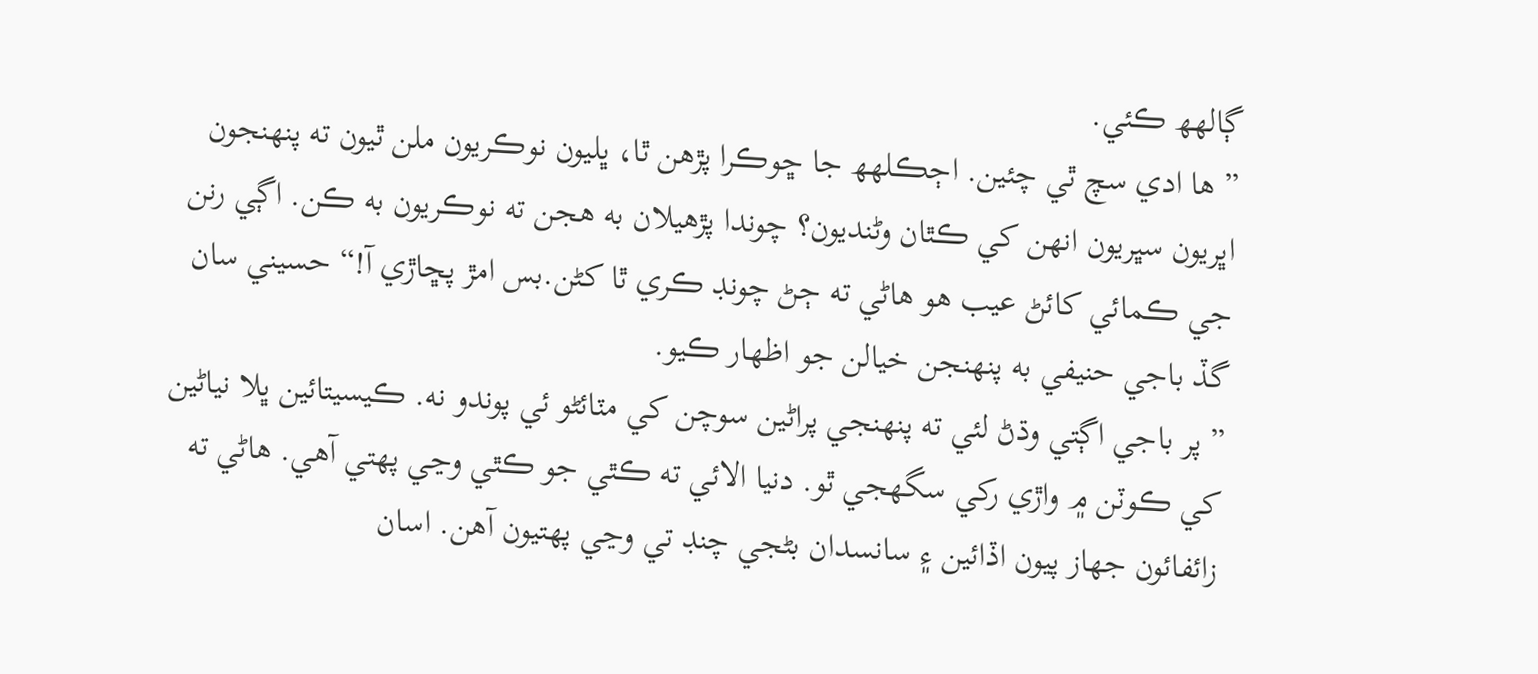ڳالهھ ڪئي.
” ها ادي سچ ٿي چئين. اڄڪلهھ جا ڇوڪرا پڙهن ٿا، ڀليون نوڪريون ملن ٿيون ته پنهنجون اڀريون سڀريون انهن کي ڪٿان وڻنديون؟ چوندا پڙهيلان به هجن ته نوڪريون به ڪن. اڳي رنن جي ڪمائي کائڻ عيب هو هاڻي ته ڄڻ چونڊ ڪري ٿا کڻن.بس امڙ پڇاڙي آ!“ حسيني سان گڏ باجي حنيفي به پنهنجن خيالن جو اظهار ڪيو.
” پر باجي اڳتي وڌڻ لئي ته پنهنجي پراڻين سوچن کي مٽائڻو ئي پوندو نه. ڪيسيتائين ڀلا نياڻين کي ڪوٽن ۾ واڙي رکي سگھجي ٿو. دنيا الائي ته ڪٿي جو ڪٿي وڃي پهتي آهي. هاڻي ته زائفائون جهاز پيون اڏائين ۽ سانسدان بڻجي چنڊ تي وڃي پهتيون آهن. اسان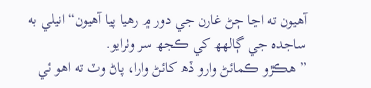آهيون ته اڃا ڄڻ غارن جي دور ۾ رهيا پيا آهيون“ انيلي به ساجده جي ڳالهھ کي ڪجھ سر وٺرايو.
” هڪڙو ڪمائڻ وارو ڏھ کائڻ وارا، پاڻ وٽ ته اهو ئي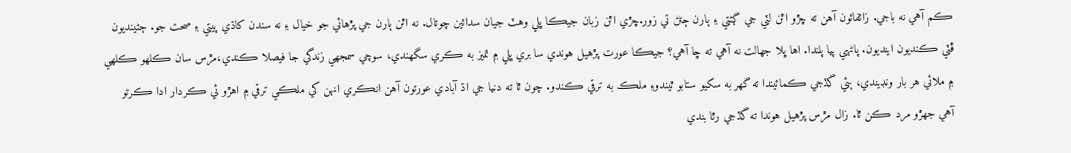ڪم آهي نه باجي. زائفائون آهن ته ڇڙو اٿن لٽي جي ڳڻتي ۽ ٻارن ڄڻڻ تي زور.ڇڙي اٿن زبان جيڪا ڀلي وهٽ جيان سدائين چوتال. نه اٿن ٻارن جي پڙهائي جو خيال ۽ نه سندن کاڌي پيتي ۽ صحت جو. ڄڻينديون ڦٽي ڪنديون اينديون. پاڻهي پيا پلندا. اها ڀلا جهالت نه آهي ته ڇا آهي؟ جيڪا عورت پڙهيل هوندي سا بري ڀلي ۾ تميز به ڪري سگھندي، سوچي سمجهي زندگي جا فيصلا ڪندي،مڙس سان ڪلهو ڪلهي ۾ ملائي هر بار ونڊيندي، ٻئي گڏجي ڪمائيندا ته گھر به سکيو ستابو ٿيندو۽ ملڪ به ترقي ڪندو. چون ٿا ته دنيا جي اڌ آبادي عورتون آهن انڪري انهن کي ملڪي ترقي ۾ اهڙو ئي ڪردار ادا ڪرڻو آهي جهڙو مرد ڪن ٿا. زال مڙس پڙهيل هوندا ته گڏجي رٿا بندي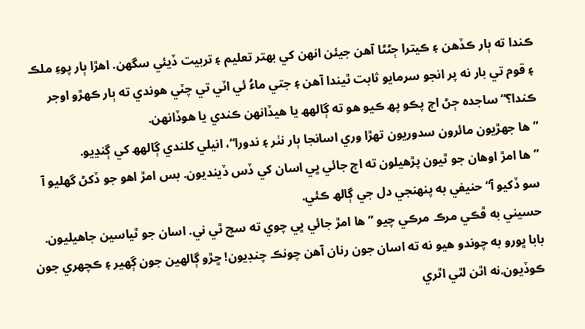ڪندا ته ٻار ڪڏهن ۽ ڪيترا ڄڻڻا آهن جيئن انهن کي بهتر تعليم ۽ تربيت ڏيئي سگھن. اهڙا ٻار پوءِ ملڪ ۽ قوم تي بار نه پر انجو سرمايو ثابت ٿيندا آهن ۽ جتي ماءُ ئي اٽي تي چٽي هوندي ته ٻار ڪهڙو اوجر ڪندا؟“ ساجده ڄڻ اڄ پڪو پھ ڪيو هو ته ڳالهھ يا هيڏانهن ڪندي يا هوڏانهن.
” ها جهڙيون مائرون سدوريون تهڙا وري اسانجا ٻار نٺر ۽ ندورا“، انيلي کلندي ڳالهھ کي ڳنڍيو.
” ها امڙ اوهان جو ٿيون پڙهيلون ته اڄ جائي ڀي اسان کي ڏس ڏينديون. بس امڙ اهو جو ڏکڻ گھليو آ سو ڏکيو آ“ حنيفي به پنهنجي دل جي ڳالھ ڪئي.
حسيني به ڦڪي مرڪ مرڪي چيو ” ها امڙ جائي ڀي چوي ته سچ ٿي ني. اسان جو ٿياسين جاهيليون. بابا ڀورو به چوندو هيو نه ته اسان جون رنان آهن چونڪ چنڊيون! ڇڙو ڳالهين جون ڳھير ۽ ڪچھري جون ڪوڏيون.نه اٿن لٿي اٿري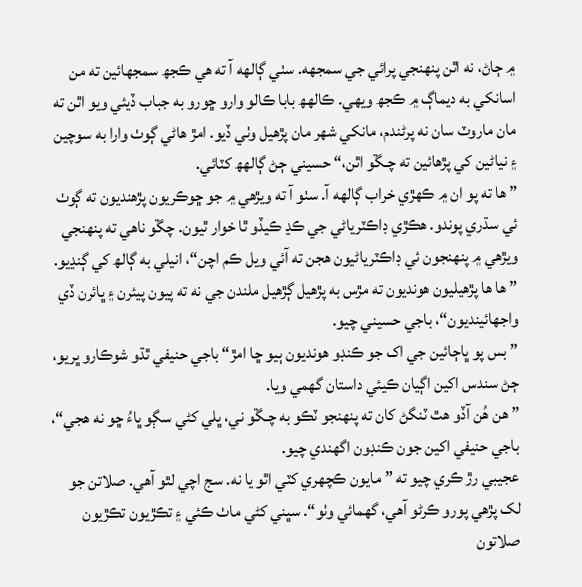۾ ڄاڻ، نه اٿن پنهنجي پرائي جي سمجھه. سٺي ڳالھه آ ته هي ڪجھ سمجهائين ته من اسانکي به ديماڳ ۾ ڪجھ ويهي. ڪالهھ بابا ڪالو وارو ڇورو به جباب ڏيئي ويو اٿن ته مان ماروٽ سان نه پرڻندم، مانکي شهر مان پڙهيل وٺي ڏيو. امڙ هاڻي ڳوٺ وارا به سوچين ۽ نياڻين کي پڙهائين ته چـڱو اٿن،“ حسيني ڄڻ ڳالهھ کٽائي.
” ها ته پو ان ۾ ڪهڙي خراب ڳالھه آ. سٺو آ ته ويڙهي ۾ جو ڇوڪريون پڙهنديون ته ڳوٺ ئي سڌري پوندو. هڪڙي ڊاڪٽرياڻي جي ڪڍ ڪيڏو ٿا خوار ٿيون. چڱو ناهي ته پنهنجي ويڙهي ۾ پنهنجون ئي ڊاڪٽرياڻيون هجن ته آئي ويل ڪم اچن“، انيلي به ڳالھ کي ڳنڍيو.
” ها ها پڙهيليون هونديون ته مڙس به پڙهيل ڳڙهيل ملندن جي نه ته پيون پيئرن ۽ ڀائرن ڏي واجهائينديون“، باجي حسيني چيو.
” بس پو ڀاڄائين جي اک جو ڪنڊو هونديون ٻيو ڇا امڙ“ باجي حنيفي ٿڌو شوڪارو ڀريو، ڄڻ سندس اکين اڳيان ڪيئي داستان گھمي ويا.
” هن هُن آڏو هٿ ٽنگڻ کان ته پنهنجو ٽڪو به چـڱو ني، ڀلي کڻي سڳو ڀاءُ ڇو نه هجي“، باجي حنيفي اکين جون ڪنڊون اگھندي چيو.
عجيبي رڙ ڪري چيو ته ” مايون ڪچهري کٽي اٿو يا نه. سج اچي لٿو آهي. صلاتن جو لک پڙهي پورو ڪرڻو آهي، گھمائي وٺو“. سڀني کڻي ماٺ ڪئي ۽ تڪڙيون تڪڙيون صلاتون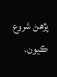پڙهڻ شروع ڪيون.